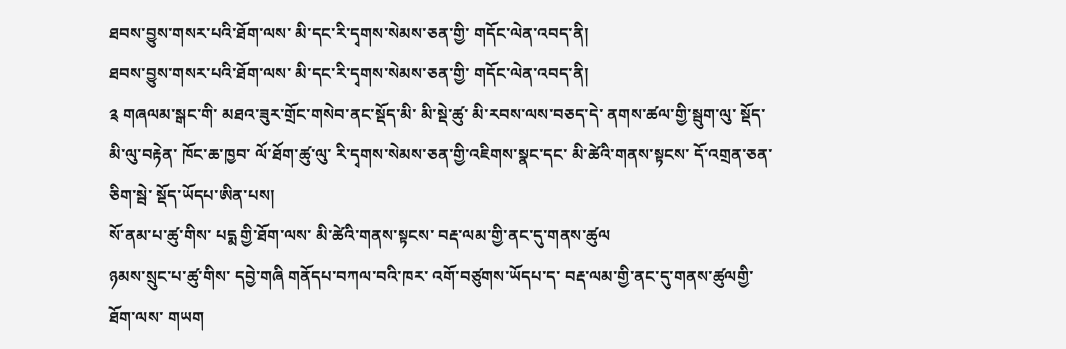ཐབས་བྱུས་གསར་པའི་ཐོག་ལས་ མི་དང་རི་དྭགས་སེམས་ཅན་གྱི་ གདོང་ལེན་འབད་ནི།
ཐབས་བྱུས་གསར་པའི་ཐོག་ལས་ མི་དང་རི་དྭགས་སེམས་ཅན་གྱི་ གདོང་ལེན་འབད་ནི།
༉ གཞལམ་སྒང་གི་ མཐའ་ཟུར་གྲོང་གསེབ་ནང་སྡོད་མི་ མི་སྡེ་ཚུ་ མི་རབས་ལས་བཅད་དེ་ ནགས་ཚལ་གྱི་སྦུག་ལུ་ སྡོད་མི་ལུ་བརྟེན་ ཁོང་ཆ་ཁྱབ་ ལོ་ཐོག་ཚུ་ལུ་ རི་དྭགས་སེམས་ཅན་གྱི་འཇིགས་སྣང་དང་ མི་ཚེའི་གནས་སྟངས་ དོ་འགྲན་ཅན་ཅིག་སྦེ་ སྡོད་ཡོདཔ་ཨིན་པས།
སོ་ནམ་པ་ཚུ་གིས་ པདྨ གྱི་ཐོག་ལས་ མི་ཚེའི་གནས་སྟངས་ བརྡ་ལམ་གྱི་ནང་དུ་གནས་ཚུལ
ཉམས་སྲུང་པ་ཚུ་གིས་ དབྱེ་གཞི གནོདཔ་བཀལ་བའི་ཁར་ འགོ་བཙུགས་ཡོདཔ་ད་ བརྡ་ལམ་གྱི་ནང་དུ་གནས་ཚུལགྱི་ཐོག་ལས་ གཡག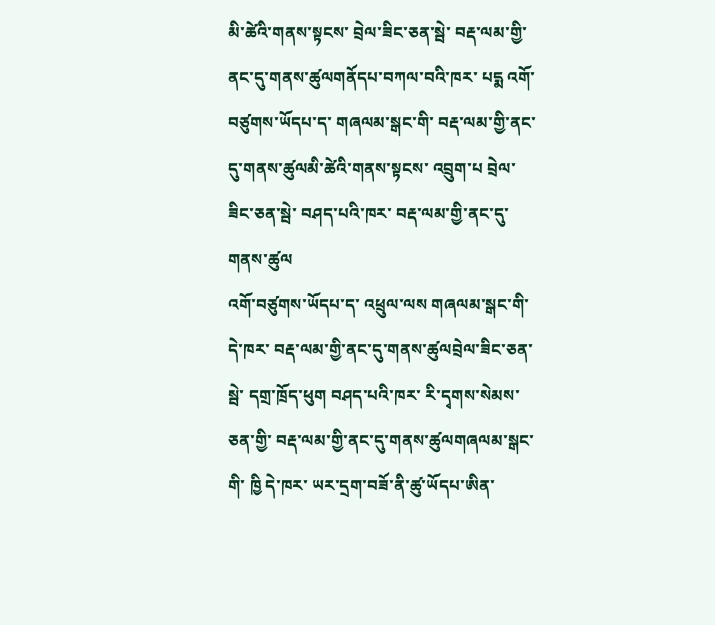མི་ཚེའི་གནས་སྟངས་ བྲེལ་ཟིང་ཅན་སྦེ་ བརྡ་ལམ་གྱི་ནང་དུ་གནས་ཚུལགནོདཔ་བཀལ་བའི་ཁར་ པདྨ འགོ་བཙུགས་ཡོདཔ་ད་ གཞལམ་སྒང་གི་ བརྡ་ལམ་གྱི་ནང་དུ་གནས་ཚུལམི་ཚེའི་གནས་སྟངས་ འབྲུག་པ བྲེལ་ཟིང་ཅན་སྦེ་ བཤད་པའི་ཁར་ བརྡ་ལམ་གྱི་ནང་དུ་གནས་ཚུལ
འགོ་བཙུགས་ཡོདཔ་ད་ འཕྲུལ་ལས གཞལམ་སྒང་གི་ དེ་ཁར་ བརྡ་ལམ་གྱི་ནང་དུ་གནས་ཚུལབྲེལ་ཟིང་ཅན་སྦེ་ དགྲ་ཁྲོད་ཕུག བཤད་པའི་ཁར་ རི་དྭགས་སེམས་ཅན་གྱི་ བརྡ་ལམ་གྱི་ནང་དུ་གནས་ཚུལགཞལམ་སྒང་གི་ ཁྱི དེ་ཁར་ ཡར་དྲག་བཟོ་ནི་ཚུ་ཡོདཔ་ཨིན་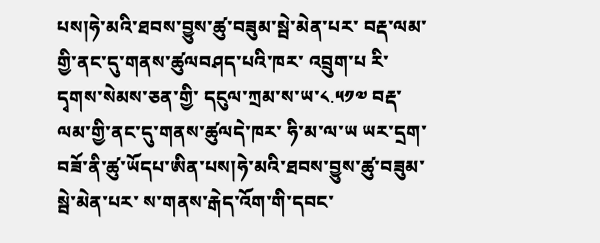པས།ཧེ་མའི་ཐབས་བྱུས་ཚུ་བཟུམ་སྦེ་མེན་པར་ བརྡ་ལམ་གྱི་ནང་དུ་གནས་ཚུལབཤད་པའི་ཁར་ འབྲུག་པ རི་དྭགས་སེམས་ཅན་གྱི་ དངུལ་ཀྲམ་ས་ཡ་༨.༥༡༧ བརྡ་ལམ་གྱི་ནང་དུ་གནས་ཚུལདེ་ཁར་ ཧི་མ་ལ་ཡ ཡར་དྲག་བཟོ་ནི་ཚུ་ཡོདཔ་ཨིན་པས།ཧེ་མའི་ཐབས་བྱུས་ཚུ་བཟུམ་སྦེ་མེན་པར་ ས་གནས་རྒེད་འོག་གི་དབང་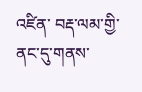འཛིན་ བརྡ་ལམ་གྱི་ནང་དུ་གནས་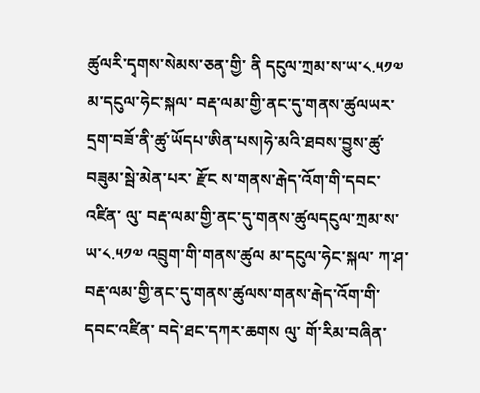ཚུལརི་དྭགས་སེམས་ཅན་གྱི་ ནི དངུལ་ཀྲམ་ས་ཡ་༨.༥༡༧ མ་དངུལ་ཧེང་སྐལ་ བརྡ་ལམ་གྱི་ནང་དུ་གནས་ཚུལཡར་དྲག་བཟོ་ནི་ཚུ་ཡོདཔ་ཨིན་པས།ཧེ་མའི་ཐབས་བྱུས་ཚུ་བཟུམ་སྦེ་མེན་པར་ རྫོང ས་གནས་རྒེད་འོག་གི་དབང་འཛིན་ ལུ་ བརྡ་ལམ་གྱི་ནང་དུ་གནས་ཚུལདངུལ་ཀྲམ་ས་ཡ་༨.༥༡༧ འབྲུག་གི་གནས་ཚུལ མ་དངུལ་ཧེང་སྐལ་ ཀ་ཤ་ བརྡ་ལམ་གྱི་ནང་དུ་གནས་ཚུལས་གནས་རྒེད་འོག་གི་དབང་འཛིན་ བདེ་ཐང་དཀར་ཆགས ལུ་ གོ་རིམ་བཞིན་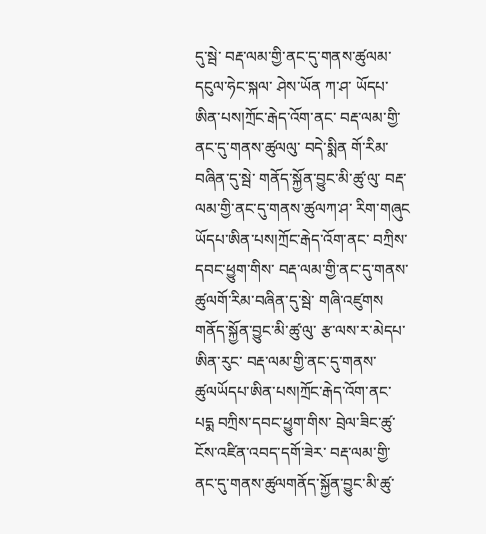དུ་སྦེ་ བརྡ་ལམ་གྱི་ནང་དུ་གནས་ཚུལམ་དངུལ་ཧེང་སྐལ་ ཤེས་ཡོན ཀ་ཤ་ ཡོདཔ་ཨིན་པས།ཀྲོང་རྒེད་འོག་ནང་ བརྡ་ལམ་གྱི་ནང་དུ་གནས་ཚུལལུ་ བདེ་སྨིན གོ་རིམ་བཞིན་དུ་སྦེ་ གནོད་སྐྱོན་བྱུང་མི་ཚུ་ལུ་ བརྡ་ལམ་གྱི་ནང་དུ་གནས་ཚུལཀ་ཤ་ རིག་གཞུང ཡོདཔ་ཨིན་པས།ཀྲོང་རྒེད་འོག་ནང་ བཀྲིས་དབང་ཕྱུག་གིས་ བརྡ་ལམ་གྱི་ནང་དུ་གནས་ཚུལགོ་རིམ་བཞིན་དུ་སྦེ་ གཞི་འཛུགས གནོད་སྐྱོན་བྱུང་མི་ཚུ་ལུ་ རྩ་ལས་ར་མེདཔ་ཨིན་རུང་ བརྡ་ལམ་གྱི་ནང་དུ་གནས་ཚུལཡོདཔ་ཨིན་པས།ཀྲོང་རྒེད་འོག་ནང་ པདྨ བཀྲིས་དབང་ཕྱུག་གིས་ བྲེལ་ཟིང་ཚུ་ངོས་འཛིན་འབད་དགོ་ཟེར་ བརྡ་ལམ་གྱི་ནང་དུ་གནས་ཚུལགནོད་སྐྱོན་བྱུང་མི་ཚུ་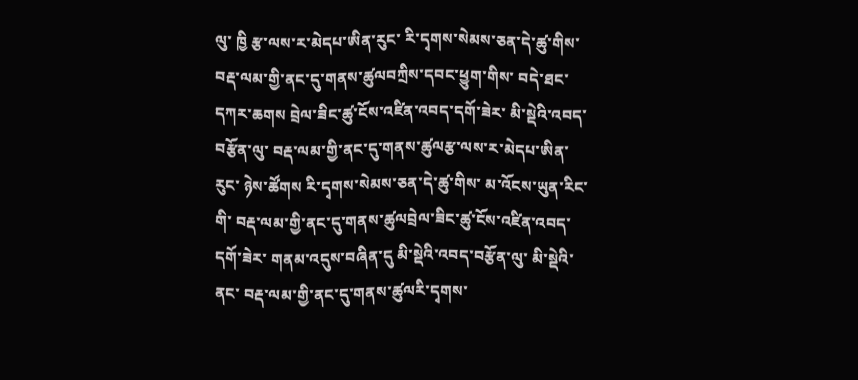ལུ་ ཁྱི རྩ་ལས་ར་མེདཔ་ཨིན་རུང་ རི་དྭགས་སེམས་ཅན་དེ་ཚུ་གིས་ བརྡ་ལམ་གྱི་ནང་དུ་གནས་ཚུལབཀྲིས་དབང་ཕྱུག་གིས་ བདེ་ཐང་དཀར་ཆགས བྲེལ་ཟིང་ཚུ་ངོས་འཛིན་འབད་དགོ་ཟེར་ མི་སྡེའི་འབད་བརྩོན་ལུ་ བརྡ་ལམ་གྱི་ནང་དུ་གནས་ཚུལརྩ་ལས་ར་མེདཔ་ཨིན་རུང་ ཉེས་ཚོགས རི་དྭགས་སེམས་ཅན་དེ་ཚུ་གིས་ མ་འོངས་ཡུན་རིང་གི་ བརྡ་ལམ་གྱི་ནང་དུ་གནས་ཚུལབྲེལ་ཟིང་ཚུ་ངོས་འཛིན་འབད་དགོ་ཟེར་ གནམ་འདུས་བཞིན་དུ མི་སྡེའི་འབད་བརྩོན་ལུ་ མི་སྡེའི་ནང་ བརྡ་ལམ་གྱི་ནང་དུ་གནས་ཚུལརི་དྭགས་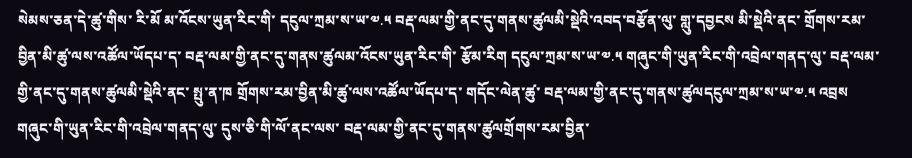སེམས་ཅན་དེ་ཚུ་གིས་ རི་མོ མ་འོངས་ཡུན་རིང་གི་ དངུལ་ཀྲམ་ས་ཡ་༧.༥ བརྡ་ལམ་གྱི་ནང་དུ་གནས་ཚུལམི་སྡེའི་འབད་བརྩོན་ལུ་ གླུ་དབྱངས མི་སྡེའི་ནང་ གྲོགས་རམ་བྱིན་མི་ཚུ་ལས་འཚོལ་ཡོདཔ་ད་ བརྡ་ལམ་གྱི་ནང་དུ་གནས་ཚུལམ་འོངས་ཡུན་རིང་གི་ རྩོམ་རིག དངུལ་ཀྲམ་ས་ཡ་༧.༥ གཞུང་གི་ཡུན་རིང་གི་འབྲེལ་གནད་ལུ་ བརྡ་ལམ་གྱི་ནང་དུ་གནས་ཚུལམི་སྡེའི་ནང་ སྤུ་ན་ཁ གྲོགས་རམ་བྱིན་མི་ཚུ་ལས་འཚོལ་ཡོདཔ་ད་ གདོང་ལེན་ཚུ་ བརྡ་ལམ་གྱི་ནང་དུ་གནས་ཚུལདངུལ་ཀྲམ་ས་ཡ་༧.༥ འབྲས གཞུང་གི་ཡུན་རིང་གི་འབྲེལ་གནད་ལུ་ དུས་ཅི་གི་ལོ་ནང་ལས་ བརྡ་ལམ་གྱི་ནང་དུ་གནས་ཚུལགྲོགས་རམ་བྱིན་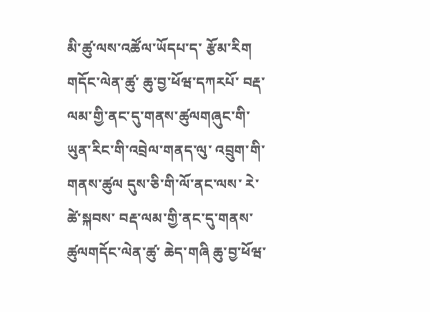མི་ཚུ་ལས་འཚོལ་ཡོདཔ་ད་ རྩོམ་རིག གདོང་ལེན་ཚུ་ ཆུ་བྱ་ཕོཝ་དཀརཔོ་ བརྡ་ལམ་གྱི་ནང་དུ་གནས་ཚུལགཞུང་གི་ཡུན་རིང་གི་འབྲེལ་གནད་ལུ་ འབྲུག་གི་གནས་ཚུལ དུས་ཅི་གི་ལོ་ནང་ལས་ རེ་ཚེ་སྐབས་ བརྡ་ལམ་གྱི་ནང་དུ་གནས་ཚུལགདོང་ལེན་ཚུ་ ཆེད་གཞི ཆུ་བྱ་ཕོཝ་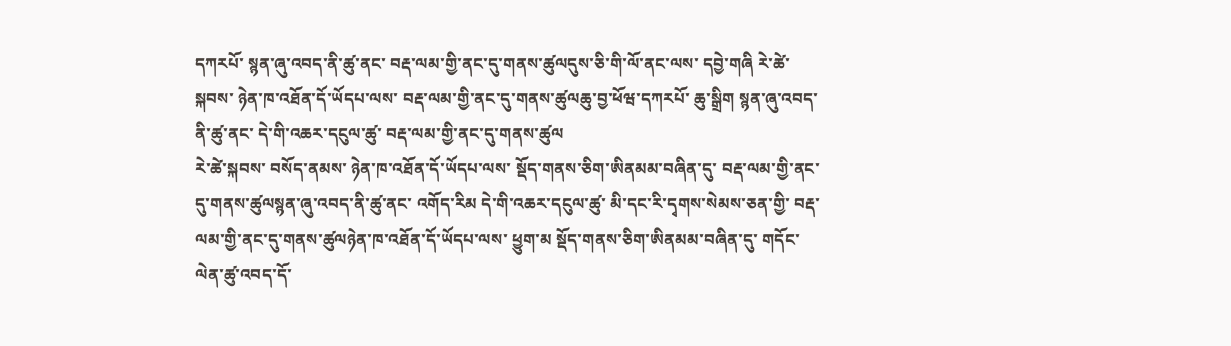དཀརཔོ་ སྙན་ཞུ་འབད་ནི་ཚུ་ནང་ བརྡ་ལམ་གྱི་ནང་དུ་གནས་ཚུལདུས་ཅི་གི་ལོ་ནང་ལས་ དབྱེ་གཞི རེ་ཚེ་སྐབས་ ཉེན་ཁ་འཐོན་དོ་ཡོདཔ་ལས་ བརྡ་ལམ་གྱི་ནང་དུ་གནས་ཚུལཆུ་བྱ་ཕོཝ་དཀརཔོ་ ཆུ་སྒྲིག སྙན་ཞུ་འབད་ནི་ཚུ་ནང་ དེ་གི་འཆར་དངུལ་ཚུ་ བརྡ་ལམ་གྱི་ནང་དུ་གནས་ཚུལ
རེ་ཚེ་སྐབས་ བསོད་ནམས་ ཉེན་ཁ་འཐོན་དོ་ཡོདཔ་ལས་ སྡོད་གནས་ཅིག་ཨིནམམ་བཞིན་དུ་ བརྡ་ལམ་གྱི་ནང་དུ་གནས་ཚུལསྙན་ཞུ་འབད་ནི་ཚུ་ནང་ འགོད་རིམ དེ་གི་འཆར་དངུལ་ཚུ་ མི་དང་རི་དྭགས་སེམས་ཅན་གྱི་ བརྡ་ལམ་གྱི་ནང་དུ་གནས་ཚུལཉེན་ཁ་འཐོན་དོ་ཡོདཔ་ལས་ ཕྱུག་མ སྡོད་གནས་ཅིག་ཨིནམམ་བཞིན་དུ་ གདོང་ལེན་ཚུ་འབད་དོ་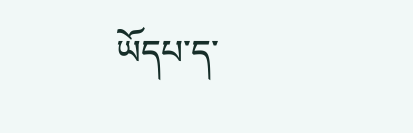ཡོདཔ་ད་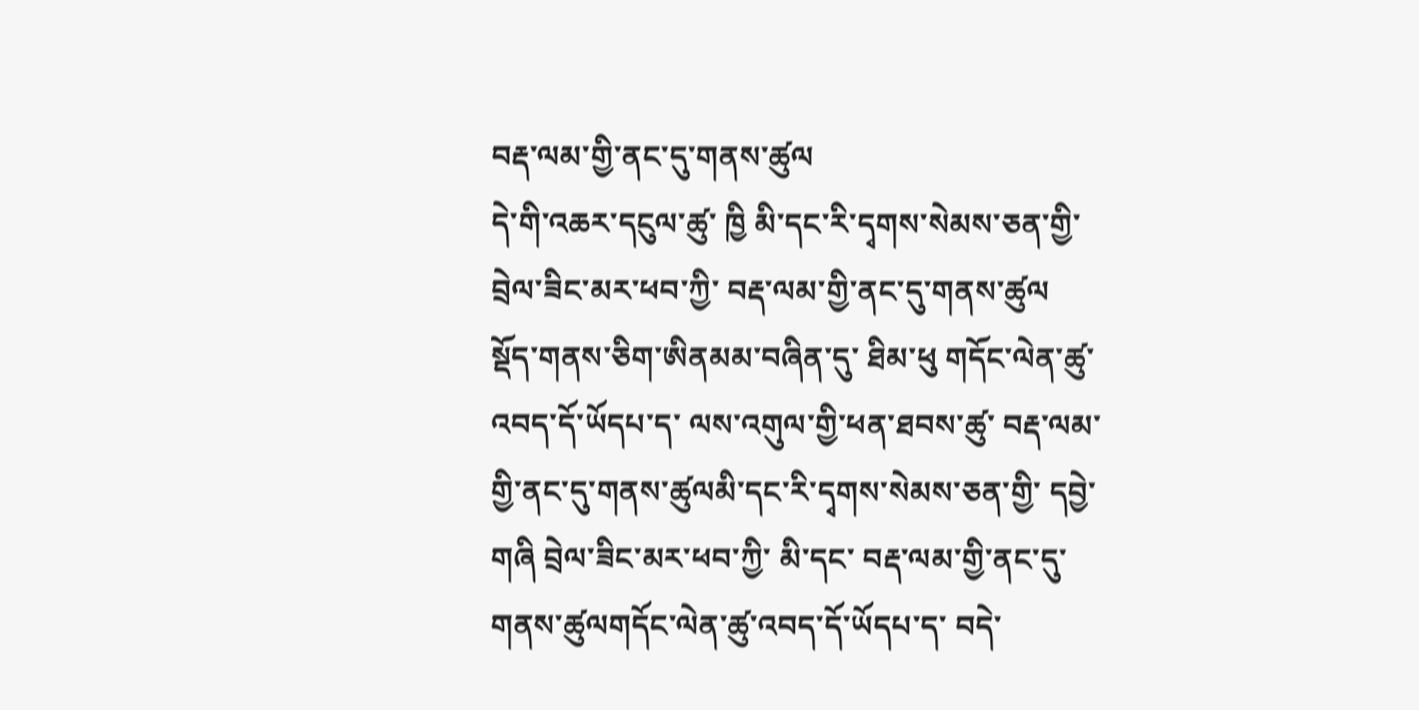བརྡ་ལམ་གྱི་ནང་དུ་གནས་ཚུལ
དེ་གི་འཆར་དངུལ་ཚུ་ ཁྱི མི་དང་རི་དྭགས་སེམས་ཅན་གྱི་ བྲེལ་ཟིང་མར་ཕབ་ཀྱི་ བརྡ་ལམ་གྱི་ནང་དུ་གནས་ཚུལ
སྡོད་གནས་ཅིག་ཨིནམམ་བཞིན་དུ་ ཐིམ་ཕུ གདོང་ལེན་ཚུ་འབད་དོ་ཡོདཔ་ད་ ལས་འགུལ་གྱི་ཕན་ཐབས་ཚུ་ བརྡ་ལམ་གྱི་ནང་དུ་གནས་ཚུལམི་དང་རི་དྭགས་སེམས་ཅན་གྱི་ དབྱེ་གཞི བྲེལ་ཟིང་མར་ཕབ་ཀྱི་ མི་དང་ བརྡ་ལམ་གྱི་ནང་དུ་གནས་ཚུལགདོང་ལེན་ཚུ་འབད་དོ་ཡོདཔ་ད་ བདེ་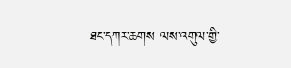ཐང་དཀར་ཆགས ལས་འགུལ་གྱི་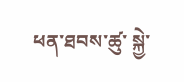ཕན་ཐབས་ཚུ་ སྐྱེ་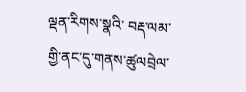ལྡན་རིགས་སྣའི་ བརྡ་ལམ་གྱི་ནང་དུ་གནས་ཚུལབྲེལ་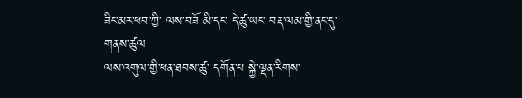ཟིང་མར་ཕབ་ཀྱི་ ལས་བཟོ མི་དང་ དེ་ཚུ་ཡང་ བརྡ་ལམ་གྱི་ནང་དུ་གནས་ཚུལ
ལས་འགུལ་གྱི་ཕན་ཐབས་ཚུ་ དགོན་པ སྐྱེ་ལྡན་རིགས་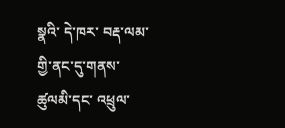སྣའི་ དེ་ཁར་ བརྡ་ལམ་གྱི་ནང་དུ་གནས་ཚུལམི་དང་ འཕྲུལ་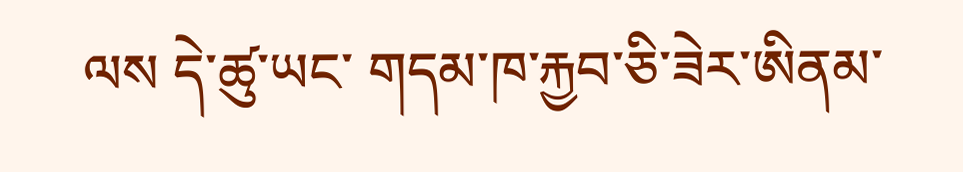ལས དེ་ཚུ་ཡང་ གདམ་ཁ་རྐྱབ་ཅི་ཟེར་ཨིནམ་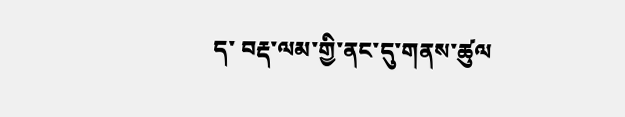ད་ བརྡ་ལམ་གྱི་ནང་དུ་གནས་ཚུལ